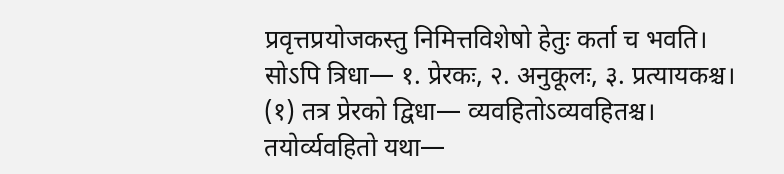प्रवृत्तप्रयोजकस्तु निमित्तविशेषो हेतुः कर्ता च भवति।
सोऽपि त्रिधा— १. प्रेरकः, २. अनुकूलः, ३. प्रत्यायकश्च।
(१) तत्र प्रेरको द्विधा— व्यवहितोऽव्यवहितश्च।
तयोर्व्यवहितो यथा—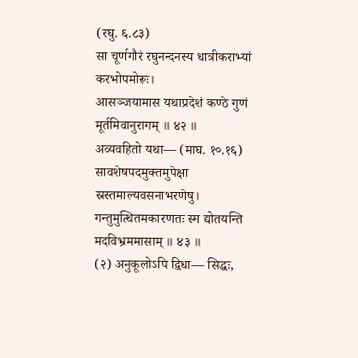(रघु. ६.८३)
सा चूर्णगौरं रघुनन्दनस्य धात्रीकराभ्यां करभोपमोरूः।
आसञ्जयामास यथाप्रदेशं कण्ठे गुणं मूर्तमिवानुरागम् ॥ ४२ ॥
अव्यवहितो यथा— (माघ. १०.१६)
सावशेषपदमुक्तमुपेक्षा स्रस्तमाल्यवसनाभरणेषु।
गन्तुमुत्थितमकारणतः स्म द्योतयन्ति मदविभ्रममासाम् ॥ ४३ ॥
(२) अनुकूलोऽपि द्विधा— सिद्धः,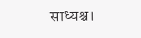साध्यश्च।